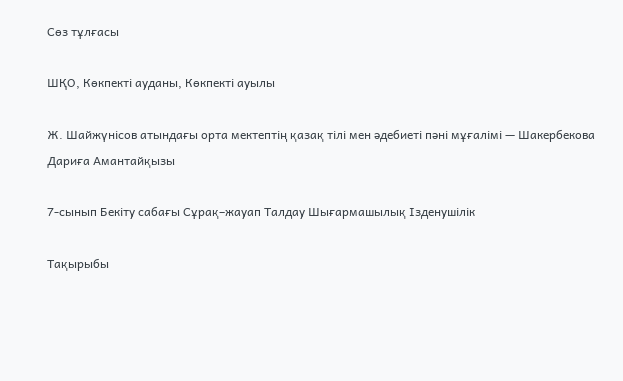Сөз тұлғасы

ШҚО, Көкпекті ауданы, Көкпекті ауылы

Ж. Шайжүнісов атындағы орта мектептің қазақ тілі мен әдебиеті пәні мұғалімі — Шакербекова Дариға Амантайқызы

7-сынып Бекіту сабағы Сұрақ–жауап Талдау Шығармашылық Ізденушілік

Тақырыбы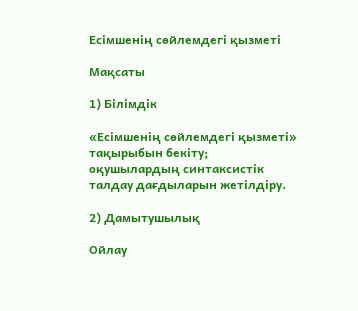Есімшенің сөйлемдегі қызметі

Мақсаты

1) Білімдік

«Есімшенің сөйлемдегі қызметі» тақырыбын бекіту; оқушылардың синтаксистік талдау дағдыларын жетілдіру.

2) Дамытушылық

Ойлау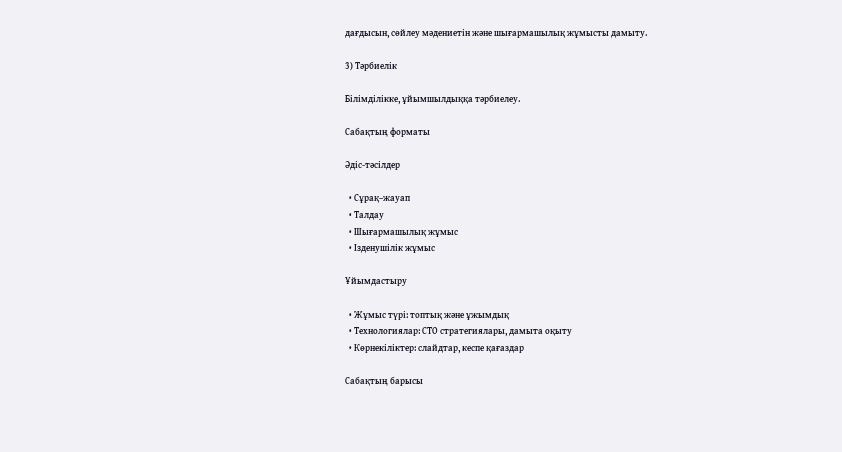дағдысын, сөйлеу мәдениетін және шығармашылық жұмысты дамыту.

3) Тәрбиелік

Білімділікке, ұйымшылдыққа тәрбиелеу.

Сабақтың форматы

Әдіс-тәсілдер

  • Сұрақ–жауап
  • Талдау
  • Шығармашылық жұмыс
  • Ізденушілік жұмыс

Ұйымдастыру

  • Жұмыс түрі: топтық және ұжымдық
  • Технологиялар: СТО стратегиялары, дамыта оқыту
  • Көрнекіліктер: слайдтар, кеспе қағаздар

Сабақтың барысы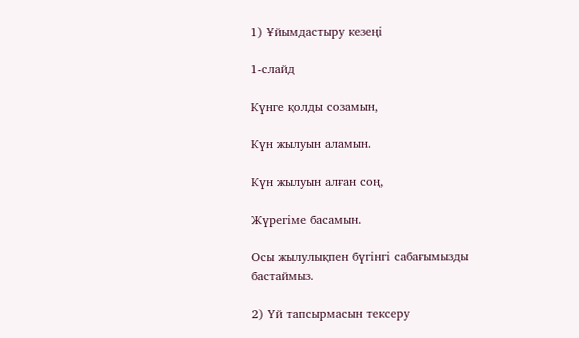1) Ұйымдастыру кезеңі

1-слайд

Күнге қолды созамын,

Күн жылуын аламын.

Күн жылуын алған соң,

Жүрегіме басамын.

Осы жылулықпен бүгінгі сабағымызды бастаймыз.

2) Үй тапсырмасын тексеру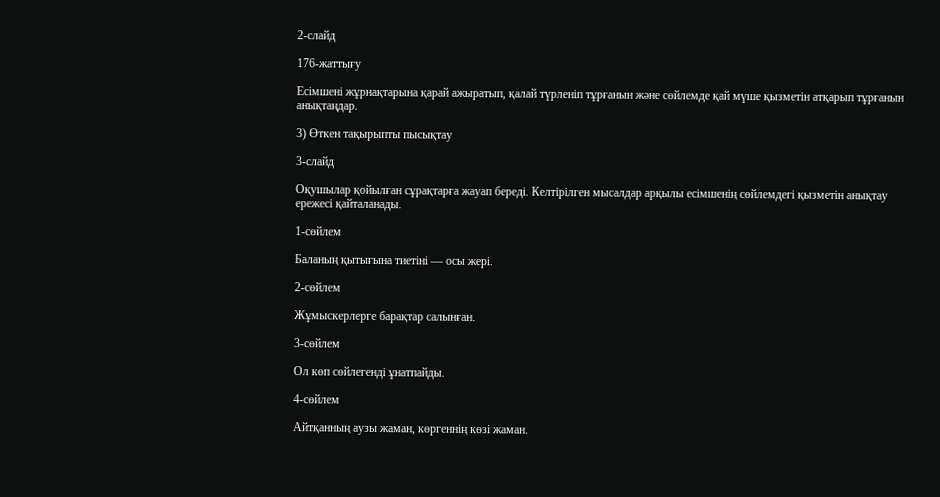2-слайд

176-жаттығу

Есімшені жұрнақтарына қарай ажыратып, қалай түрленіп тұрғанын және сөйлемде қай мүше қызметін атқарып тұрғанын анықтаңдар.

3) Өткен тақырыпты пысықтау

3-слайд

Оқушылар қойылған сұрақтарға жауап береді. Келтірілген мысалдар арқылы есімшенің сөйлемдегі қызметін анықтау ережесі қайталанады.

1-сөйлем

Баланың қытығына тиетіні — осы жері.

2-сөйлем

Жұмыскерлерге барақтар салынған.

3-сөйлем

Ол көп сөйлегенді ұнатпайды.

4-сөйлем

Айтқанның аузы жаман, көргеннің көзі жаман.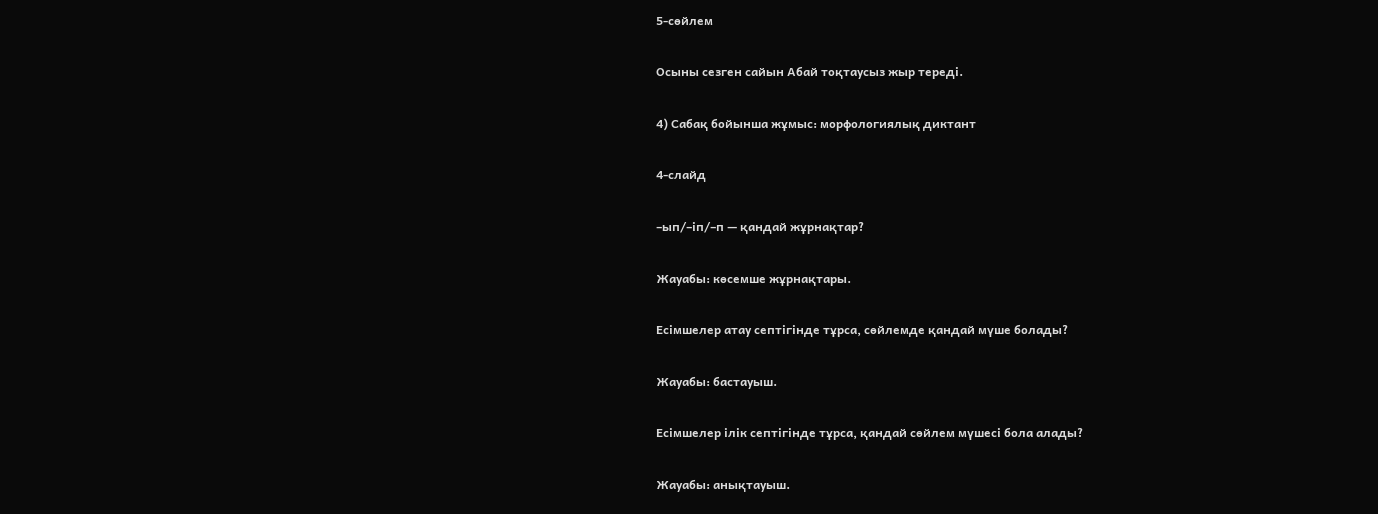5-сөйлем

Осыны сезген сайын Абай тоқтаусыз жыр тереді.

4) Сабақ бойынша жұмыс: морфологиялық диктант

4-слайд

–ып/–іп/–п — қандай жұрнақтар?

Жауабы: көсемше жұрнақтары.

Есімшелер атау септігінде тұрса, сөйлемде қандай мүше болады?

Жауабы: бастауыш.

Есімшелер ілік септігінде тұрса, қандай сөйлем мүшесі бола алады?

Жауабы: анықтауыш.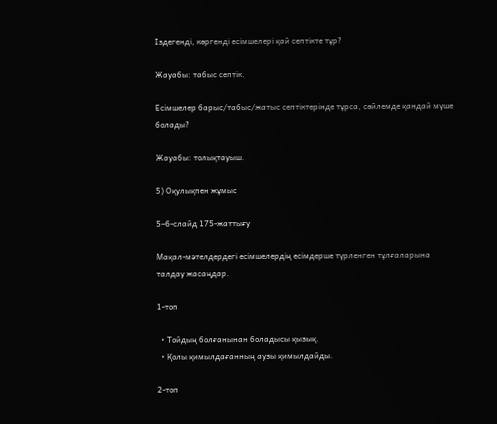Іздегенді, көргенді есімшелері қай септікте тұр?

Жауабы: табыс септік.

Есімшелер барыс/табыс/жатыс септіктерінде тұрса, сөйлемде қандай мүше болады?

Жауабы: толықтауыш.

5) Оқулықпен жұмыс

5–6-слайд 175-жаттығу

Мақал-мәтелдердегі есімшелердің есімдерше түрленген тұлғаларына талдау жасаңдар.

1-топ

  • Тойдың болғанынан боладысы қызық.
  • Қолы қимылдағанның аузы қимылдайды.

2-топ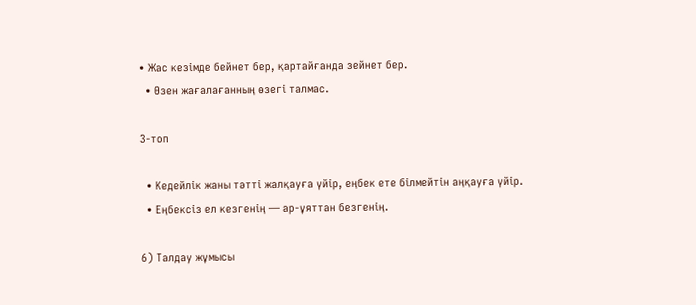• Жас кезімде бейнет бер, қартайғанда зейнет бер.
  • Өзен жағалағанның өзегі талмас.

3-топ

  • Кедейлік жаны тәтті жалқауға үйір, еңбек ете білмейтін аңқауға үйір.
  • Еңбексіз ел кезгенің — ар-ұяттан безгенің.

6) Талдау жұмысы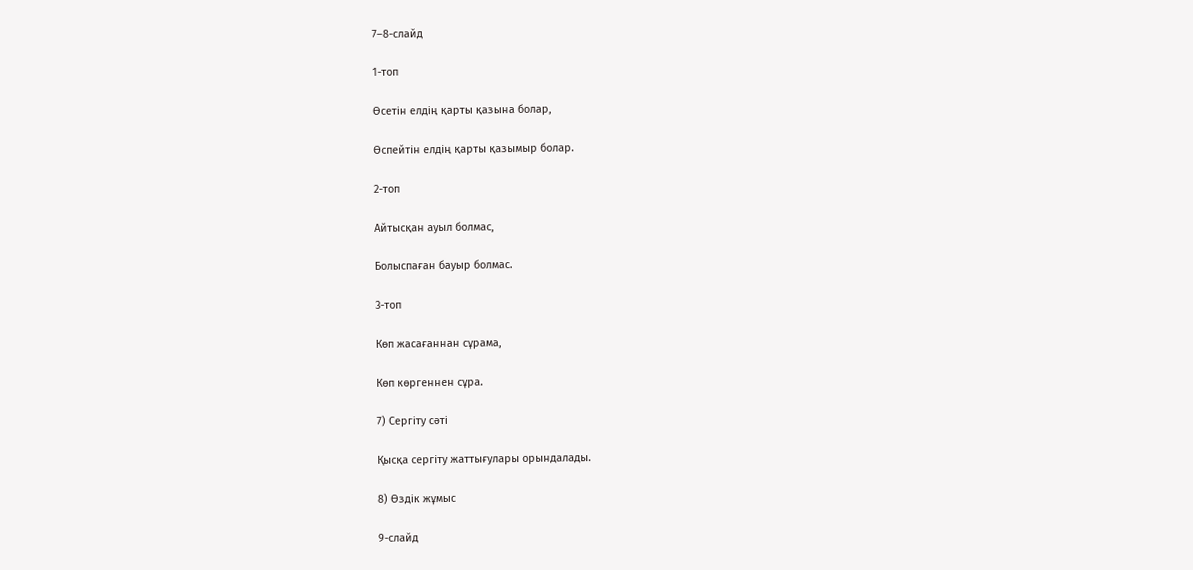7–8-слайд

1-топ

Өсетін елдің қарты қазына болар,

Өспейтін елдің қарты қазымыр болар.

2-топ

Айтысқан ауыл болмас,

Болыспаған бауыр болмас.

3-топ

Көп жасағаннан сұрама,

Көп көргеннен сұра.

7) Сергіту сәті

Қысқа сергіту жаттығулары орындалады.

8) Өздік жұмыс

9-слайд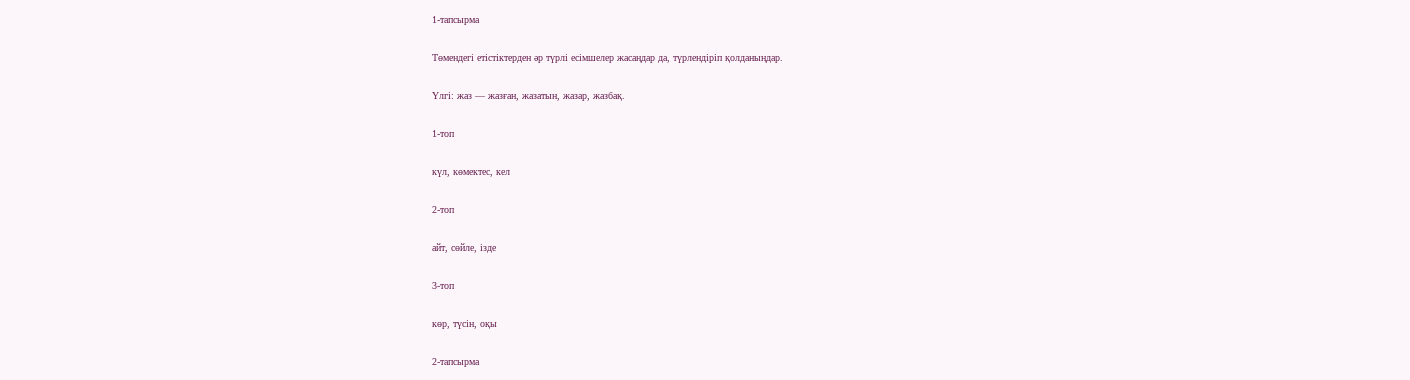1-тапсырма

Төмендегі етістіктерден әр түрлі есімшелер жасаңдар да, түрлендіріп қолданыңдар.

Үлгі: жаз — жазған, жазатын, жазар, жазбақ.

1-топ

күл, көмектес, кел

2-топ

айт, сөйле, ізде

3-топ

көр, түсін, оқы

2-тапсырма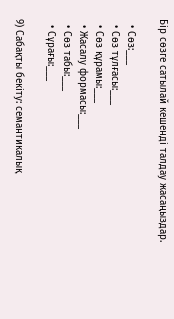Бір сөзге сатылай кешенді талдау жасаңыздар.

  • Сөз:___
  • Сөз тұлғасы:___
  • Сөз құрамы:___
  • Жасалу формасы:___
  • Сөз табы:___
  • Сұрағы:___

9) Сабақты бекіту: семантикалық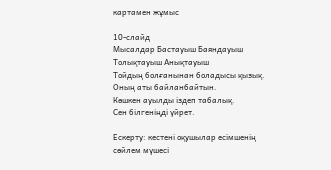картамен жұмыс

10-слайд
Мысалдар Бастауыш Баяндауыш Толықтауыш Анықтауыш
Тойдың болғанынан боладысы қызық.
Оның аты байланбайтын.
Көшкен ауылды іздеп табалық.
Сен білгеніңді үйрет.

Ескерту: кестені оқушылар есімшенің сөйлем мүшесі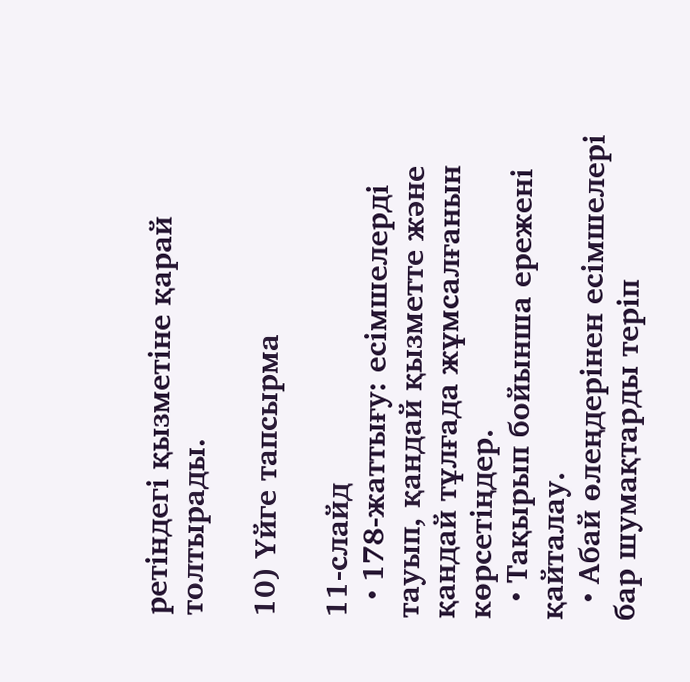ретіндегі қызметіне қарай толтырады.

10) Үйге тапсырма

11-слайд
  • 178-жаттығу: есімшелерді тауып, қандай қызметте және қандай тұлғада жұмсалғанын көрсетіңдер.
  • Тақырып бойынша ережені қайталау.
  • Абай өлеңдерінен есімшелері бар шумақтарды теріп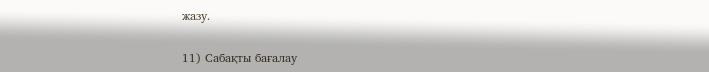жазу.

11) Сабақты бағалау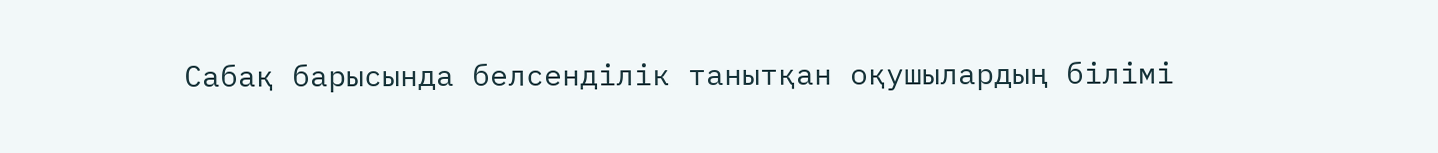Сабақ барысында белсенділік танытқан оқушылардың білімі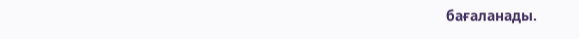бағаланады.